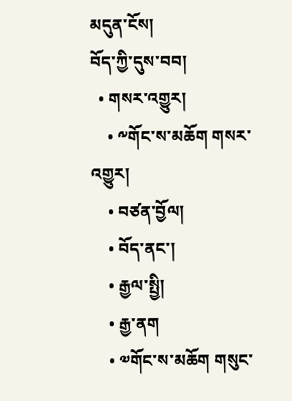མདུན་ངོས།
བོད་ཀྱི་དུས་བབ།
  • གསར་འགྱུར།
    • ༸གོང་ས་མཆོག གསར་འགྱུར།
    • བཙན་བྱོལ།
    • བོད་ནང་།
    • རྒྱལ་སྤྱི།
    • རྒྱ་ནག
    • ༧གོང་ས་མཆོག གསུང་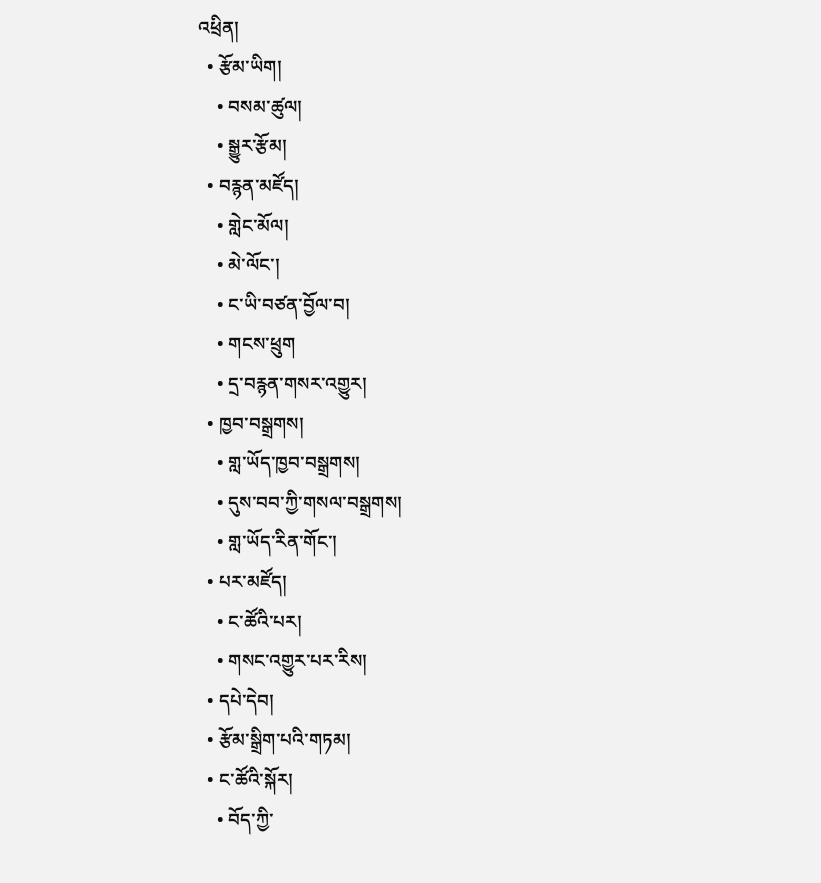འཕྲིན།
  • རྩོམ་ཡིག།
    • བསམ་ཚུལ།
    • སྒྱུར་རྩོམ།
  • བརྙན་མཛོད།
    • གླེང་མོལ།
    • མེ་ལོང་།
    • ང་ཡི་བཙན་བྱོལ་བ།
    • གངས་ཕྲུག
    • དྲ་བརྙན་གསར་འགྱུར།
  • ཁྱབ་བསྒྲགས།
    • གླ་ཡོད་ཁྱབ་བསྒྲགས།
    • དུས་བབ་ཀྱི་གསལ་བསྒྲགས།
    • གླ་ཡོད་རིན་གོང་།
  • པར་མཛོད།
    • ང་ཚོའི་པར།
    • གསང་འགྱུར་པར་རིས།
  • དཔེ་དེབ།
  • རྩོམ་སྒྲིག་པའི་གཏམ།
  • ང་ཚོའི་སྐོར།
    • བོད་ཀྱི་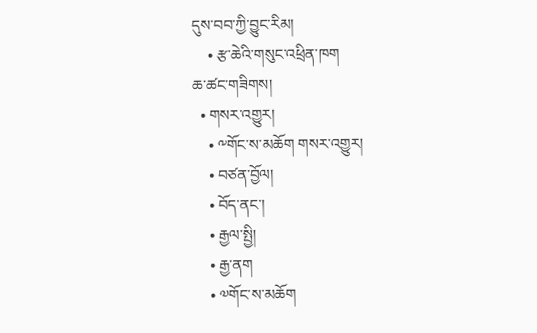དུས་བབ་ཀྱི་བྱུང་རིམ།
    • རྩ་ཆེའི་གསུང་འཕྲིན་ཁག
ཆ་ཚང་གཟིགས།
  • གསར་འགྱུར།
    • ༸གོང་ས་མཆོག གསར་འགྱུར།
    • བཙན་བྱོལ།
    • བོད་ནང་།
    • རྒྱལ་སྤྱི།
    • རྒྱ་ནག
    • ༧གོང་ས་མཆོག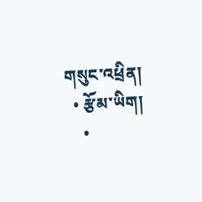གསུང་འཕྲིན།
  • རྩོམ་ཡིག།
    •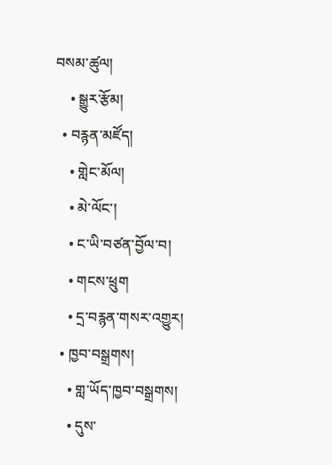བསམ་ཚུལ།
    • སྒྱུར་རྩོམ།
  • བརྙན་མཛོད།
    • གླེང་མོལ།
    • མེ་ལོང་།
    • ང་ཡི་བཙན་བྱོལ་བ།
    • གངས་ཕྲུག
    • དྲ་བརྙན་གསར་འགྱུར།
  • ཁྱབ་བསྒྲགས།
    • གླ་ཡོད་ཁྱབ་བསྒྲགས།
    • དུས་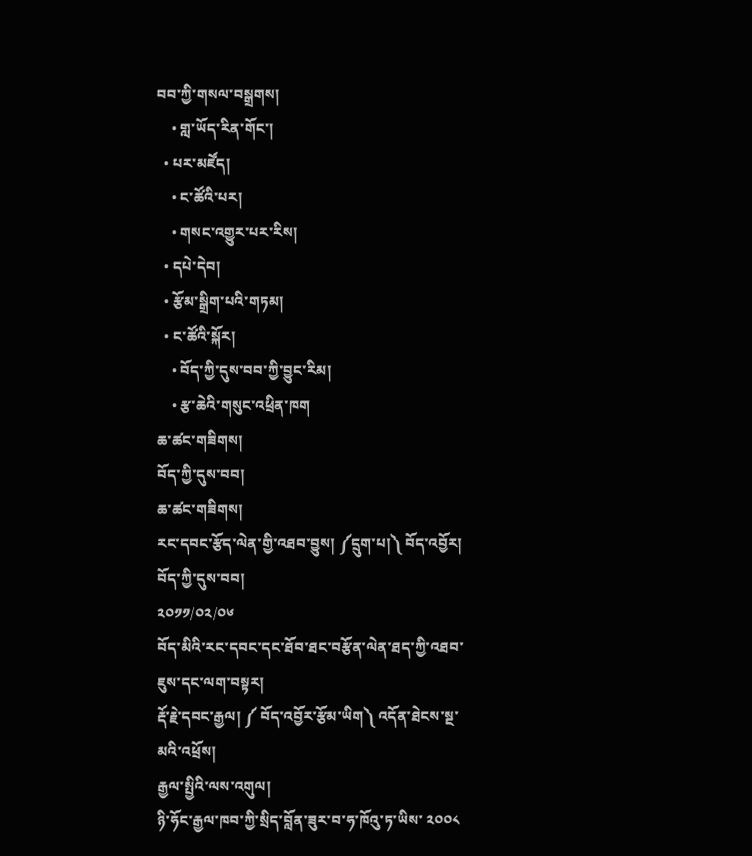བབ་ཀྱི་གསལ་བསྒྲགས།
    • གླ་ཡོད་རིན་གོང་།
  • པར་མཛོད།
    • ང་ཚོའི་པར།
    • གསང་འགྱུར་པར་རིས།
  • དཔེ་དེབ།
  • རྩོམ་སྒྲིག་པའི་གཏམ།
  • ང་ཚོའི་སྐོར།
    • བོད་ཀྱི་དུས་བབ་ཀྱི་བྱུང་རིམ།
    • རྩ་ཆེའི་གསུང་འཕྲིན་ཁག
ཆ་ཚང་གཟིགས།
བོད་ཀྱི་དུས་བབ།
ཆ་ཚང་གཟིགས།
རང་དབང་རྩོད་ལེན་གྱི་འཐབ་བྱུས། ༼དྲུག་པ།༽ བོད་འབྱོར།
བོད་ཀྱི་དུས་བབ།
༢༠༡༡/༠༢/༠༦
བོད་མིའི་རང་དབང་དང་ཐོབ་ཐང་བརྩོན་ལེན་ཐད་ཀྱི་འཐབ་ཇུས་དང་ལག་བསྟར།
རྡོ་རྗེ་དབང་རྒྱལ། ༼ བོད་འབྱོར་རྩོམ་ཡིག༽ འདོན་ཐེངས་སྔ་མའི་འཕྲོས།
རྒྱལ་སྤྱིའི་ལས་འགུལ།
ཉི་ཧོང་རྒྱལ་ཁབ་ཀྱི་སྲིད་བློན་ཟུར་བ་ཧ་ཁོའུ་ཏ་ཡིས་ ༢༠༠༨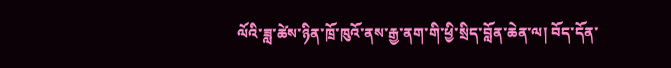ལོའི་ཟླ་ཚེས་ཉིན་ཁྲོ་ཁུའོ་ནས་རྒྱ་ནག་གི་ཕྱི་སྲིད་བློན་ཆེན་ལ། བོད་དོན་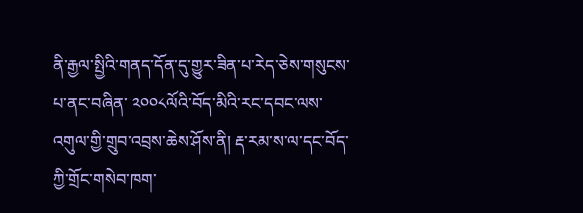ནི་རྒྱལ་སྤྱིའི་གནད་དོན་དུ་གྱུར་ཟིན་པ་རེད་ཅེས་གསུངས་པ་ནང་བཞིན་ ༢༠༠༨ལོའི་བོད་མིའི་རང་དབང་ལས་འགུལ་གྱི་གྲུབ་འབྲས་ཆེས་ཤོས་ནི། རྡ་རམ་ས་ལ་དང་བོད་ཀྱི་གྲོང་གསེབ་ཁག་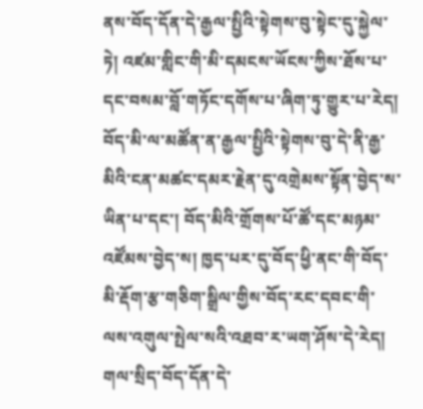ནས་བོད་དོན་དེ་རྒྱལ་སྤྱིའི་སྟེགས་བུ་སྟེང་དུ་སྐྱེལ་ཏེ། འཛམ་གླིང་གི་མི་དམངས་ཡོངས་ཀྱིས་ཐོས་པ་དང་བསམ་བློ་གཏོང་དགོས་པ་ཞིག་ཏུ་གྱུར་པ་རེད། བོད་མི་ལ་མཚོན་ན་རྒྱལ་སྤྱིའི་སྟེགས་བུ་དེ་ནི་རྒྱ་མིའི་ངན་མཚང་དམར་རྗེན་དུ་འགྲེམས་སྟོན་བྱེད་ས་ཡིན་པ་དང་། བོད་མིའི་གྲོགས་པོ་ཚོ་དང་མཉམ་འཛོམས་བྱེད་ས། ཁྱད་པར་དུ་བོད་ཕྱི་ནང་གི་བོད་མི་རྡོག་རྩ་གཅིག་སྒྲིལ་གྱིས་བོད་རང་དབང་གི་ལས་འགུལ་སྤེལ་སའི་འཐབ་ར་ཡག་ཤོས་དེ་རེད། གལ་སྲིད་བོད་དོན་དེ་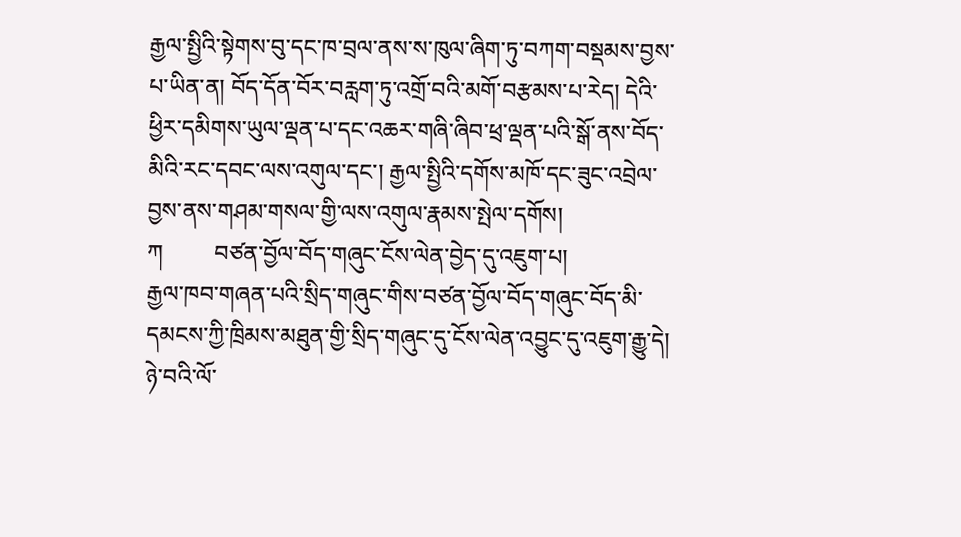རྒྱལ་སྤྱིའི་སྟེགས་བུ་དང་ཁ་བྲལ་ནས་ས་ཁུལ་ཞིག་ཏུ་བཀག་བསྡམས་བྱས་པ་ཡིན་ན། བོད་དོན་བོར་བརླག་ཏུ་འགྲོ་བའི་མགོ་བརྩམས་པ་རེད། དེའི་ཕྱིར་དམིགས་ཡུལ་ལྡན་པ་དང་འཆར་གཞི་ཞིབ་ཕྲ་ལྡན་པའི་སྒོ་ནས་བོད་མིའི་རང་དབང་ལས་འགུལ་དང་། རྒྱལ་སྤྱིའི་དགོས་མཁོ་དང་ཟུང་འབྲེལ་བྱས་ནས་གཤམ་གསལ་གྱི་ལས་འགུལ་རྣམས་སྤེལ་དགོས།
ཀ         བཙན་བྱོལ་བོད་གཞུང་ངོས་ལེན་བྱེད་དུ་འཇུག་པ།
རྒྱལ་ཁབ་གཞན་པའི་སྲིད་གཞུང་གིས་བཙན་བྱོལ་བོད་གཞུང་བོད་མི་དམངས་ཀྱི་ཁྲིམས་མཐུན་གྱི་སྲིད་གཞུང་དུ་ངོས་ལེན་འབྱུང་དུ་འཇུག་རྒྱུ་དེ། ཉེ་བའི་ལོ་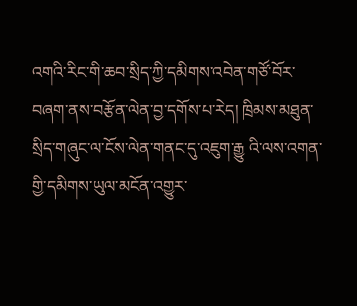འགའི་རིང་གི་ཆབ་སྲིད་ཀྱི་དམིགས་འབེན་གཙོ་བོར་བཞག་ནས་བརྩོན་ལེན་བྱ་དགོས་པ་རེད། ཁྲིམས་མཐུན་སྲིད་གཞུང་ལ་ངོས་ལེན་གནང་དུ་འཇུག་རྒྱུ འི་ལས་འགན་གྱི་དམིགས་ཡུལ་མངོན་འགྱུར་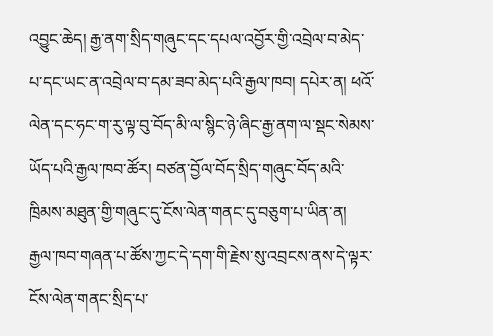འབྱུང་ཆེད། རྒྱ་ནག་སྲིད་གཞུང་དང་དཔལ་འབྱོར་གྱི་འབྲེལ་བ་མེད་པ་དང་ཡང་ན་འབྲེལ་བ་དམ་ཟབ་མེད་པའི་རྒྱལ་ཁབ། དཔེར་ན། ཕའོ་ལེན་དང་ཧང་ག་རུ་ལྟ་བུ་བོད་མི་ལ་སྙིང་ཉེ་ཞིང་རྒྱ་ནག་ལ་སྡང་སེམས་ཡོད་པའི་རྒྱལ་ཁབ་ཚོར། བཙན་བྱོལ་བོད་སྲིད་གཞུང་བོད་མའི་ཁྲིམས་མཐུན་གྱི་གཞུང་དུ་ངོས་ལེན་གནང་དུ་བཅུག་པ་ཡིན་ན། རྒྱལ་ཁབ་གཞན་པ་ཚོས་ཀྱང་དེ་དག་གི་རྗེས་སུ་འབྲངས་ནས་དེ་ལྟར་ངོས་ལེན་གནང་སྲིད་པ་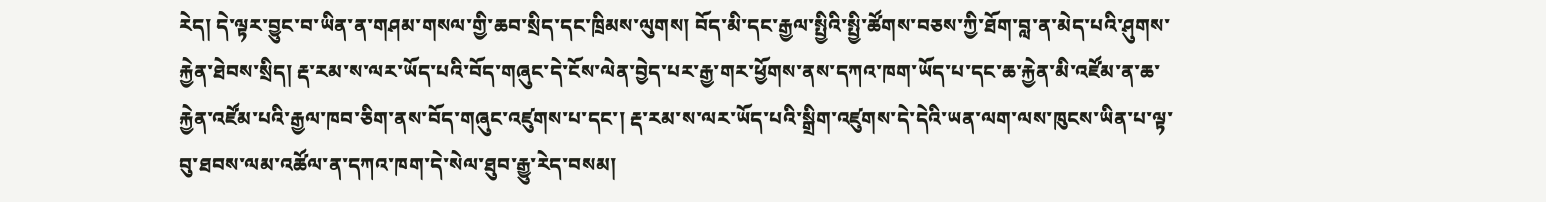རེད། དེ་ལྟར་བྱུང་བ་ཡིན་ན་གཤམ་གསལ་གྱི་ཆབ་སྲིད་དང་ཁྲིམས་ལུགས། བོད་མི་དང་རྒྱལ་སྤྱིའི་སྤྱི་ཚོགས་བཅས་ཀྱི་ཐོག་བླ་ན་མེད་པའི་ཤུགས་རྐྱེན་ཐེབས་སྲིད། རྡ་རམ་ས་ལར་ཡོད་པའི་བོད་གཞུང་དེ་ངོས་ལེན་བྱེད་པར་རྒྱ་གར་ཕྱོགས་ནས་དཀའ་ཁག་ཡོད་པ་དང་ཆ་རྐྱེན་མི་འཛོམ་ན་ཆ་རྐྱེན་འཛོམ་པའི་རྒྱལ་ཁབ་ཅིག་ནས་བོད་གཞུང་འཛུགས་པ་དང་། རྡ་རམ་ས་ལར་ཡོད་པའི་སྒྲིག་འཛུགས་དེ་དེའི་ཡན་ལག་ལས་ཁུངས་ཡིན་པ་ལྟ་བུ་ཐབས་ལམ་འཚོལ་ན་དཀའ་ཁག་དེ་སེལ་ཐུབ་རྒྱུ་རེད་བསམ།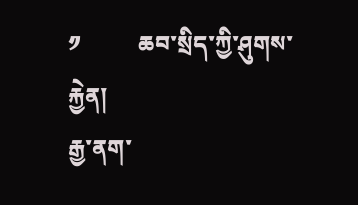༡          ཆབ་སྲིད་ཀྱི་ཤུགས་རྐྱེན།
རྒྱ་ནག་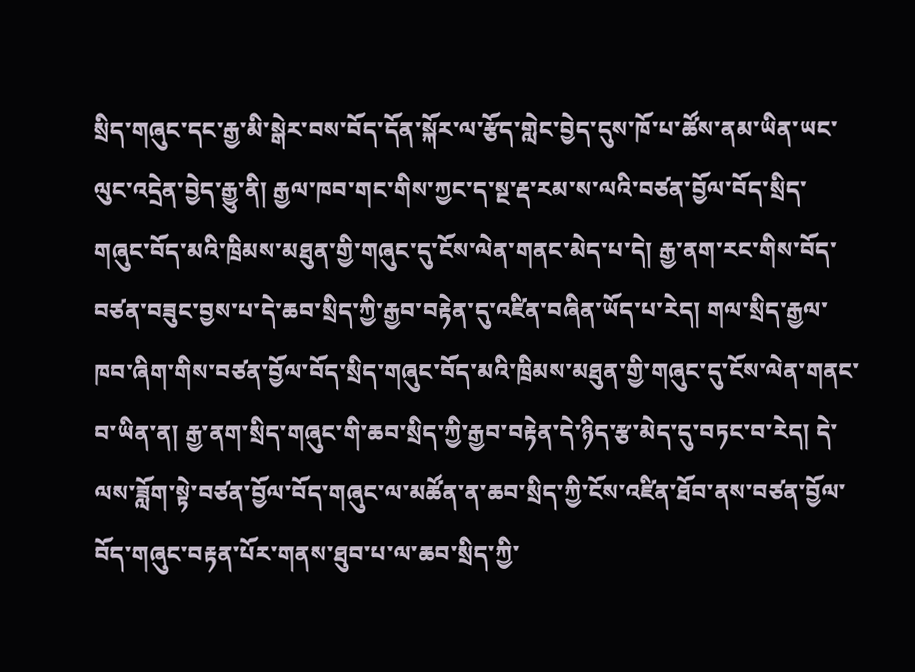སྲིད་གཞུང་དང་རྒྱ་མི་སྒེར་བས་བོད་དོན་སྐོར་ལ་རྩོད་གླེང་བྱེད་དུས་ཁོ་པ་ཚོས་ནམ་ཡིན་ཡང་ལུང་འདྲེན་བྱེད་རྒྱུ་ནི། རྒྱལ་ཁབ་གང་གིས་ཀྱང་ད་སྔ་རྡ་རམ་ས་ལའི་བཙན་བྱོལ་བོད་སྲིད་གཞུང་བོད་མའི་ཁྲིམས་མཐུན་གྱི་གཞུང་དུ་ངོས་ལེན་གནང་མེད་པ་དེ། རྒྱ་ནག་རང་གིས་བོད་བཙན་བཟུང་བྱས་པ་དེ་ཆབ་སྲིད་ཀྱི་རྒྱབ་བརྟེན་དུ་འཛིན་བཞིན་ཡོད་པ་རེད། གལ་སྲིད་རྒྱལ་ཁབ་ཞིག་གིས་བཙན་བྱོལ་བོད་སྲིད་གཞུང་བོད་མའི་ཁྲིམས་མཐུན་གྱི་གཞུང་དུ་ངོས་ལེན་གནང་བ་ཡིན་ན། རྒྱ་ནག་སྲིད་གཞུང་གི་ཆབ་སྲིད་ཀྱི་རྒྱབ་བརྟེན་དེ་ཉིད་རྩ་མེད་དུ་བཏང་བ་རེད། དེ་ལས་ཟློག་སྟེ་བཙན་བྱོལ་བོད་གཞུང་ལ་མཚོན་ན་ཆབ་སྲིད་ཀྱི་ངོས་འཛིན་ཐོབ་ནས་བཙན་བྱོལ་བོད་གཞུང་བརྟན་པོར་གནས་ཐུབ་པ་ལ་ཆབ་སྲིད་ཀྱི་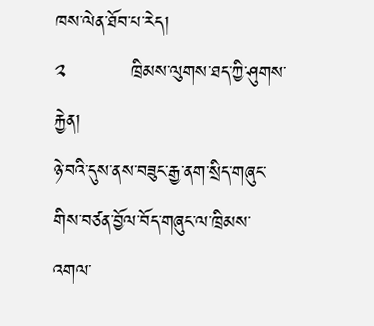ཁས་ལེན་ཐོབ་པ་རེད།
༢          ཁྲིམས་ལུགས་ཐད་ཀྱི་ཤུགས་རྐྱེན།
ཉེ་བའི་དུས་ནས་བཟུང་རྒྱ་ནག་སྲིད་གཞུང་གིས་བཙན་བྱོལ་བོད་གཞུང་ལ་ཁྲིམས་འགལ་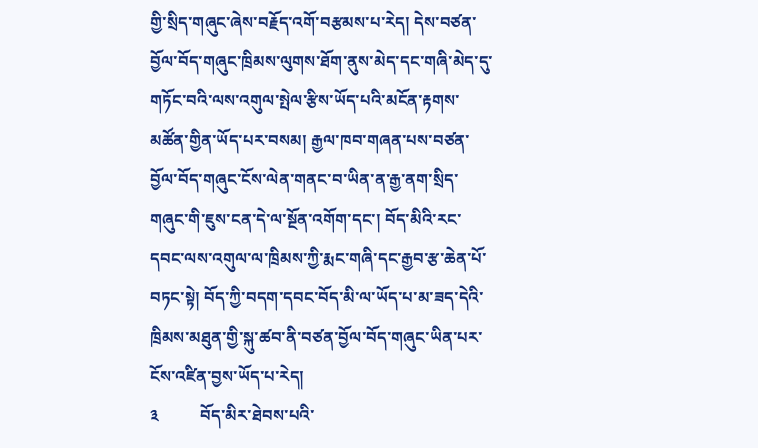གྱི་སྲིད་གཞུང་ཞེས་བརྗོད་འགོ་བརྩམས་པ་རེད། དེས་བཙན་བྱོལ་བོད་གཞུང་ཁྲིམས་ལུགས་ཐོག་ནུས་མེད་དང་གཞི་མེད་དུ་གཏོང་བའི་ལས་འགུལ་སྤེལ་རྩིས་ཡོད་པའི་མངོན་རྟགས་མཚོན་གྱིན་ཡོད་པར་བསམ། རྒྱལ་ཁབ་གཞན་པས་བཙན་བྱོལ་བོད་གཞུང་ངོས་ལེན་གནང་བ་ཡིན་ན་རྒྱ་ནག་སྲིད་གཞུང་གི་ཇུས་ངན་དེ་ལ་སྔོན་འགོག་དང་། བོད་མིའི་རང་དབང་ལས་འགུལ་ལ་ཁྲིམས་ཀྱི་རྨང་གཞི་དང་རྒྱབ་རྩ་ཆེན་པོ་བཏང་སྟེ། བོད་ཀྱི་བདག་དབང་བོད་མི་ལ་ཡོད་པ་མ་ཟད་དེའི་ཁྲིམས་མཐུན་གྱི་སྐུ་ཚབ་ནི་བཙན་བྱོལ་བོད་གཞུང་ཡིན་པར་ངོས་འཛིན་བྱས་ཡོད་པ་རེད།
༣          བོད་མིར་ཐེབས་པའི་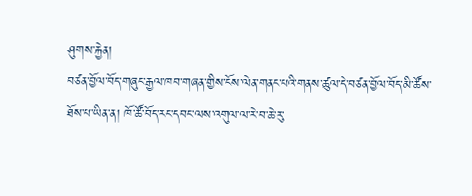ཤུགས་རྐྱེན།
བཙན་བྱོལ་བོད་གཞུང་རྒྱལ་ཁབ་གཞན་གྱིས་ངོས་ལེན་གནང་པའི་གནས་ཚུལ་དེ་བཙན་བྱོལ་བོད་མི་ཚོས་ཐོས་པ་ཡིན་ན། ཁོ་ཚོ་བོད་རང་དབང་ལས་འགུལ་ལ་རེ་བ་ཆེ་རུ་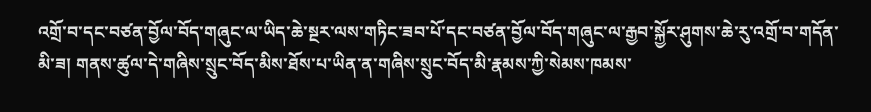འགྲོ་བ་དང་བཙན་བྱོལ་བོད་གཞུང་ལ་ཡིད་ཆེ་སྔར་ལས་གཏིང་ཟབ་པོ་དང་བཙན་བྱོལ་བོད་གཞུང་ལ་རྒྱབ་སྐྱོར་ཤུགས་ཆེ་རུ་འགྲོ་བ་གདོན་མི་ཟ། གནས་ཚུལ་དེ་གཞིས་སྲུང་བོད་མིས་ཐོས་པ་ཡིན་ན་གཞིས་སྲུང་བོད་མི་རྣམས་ཀྱི་སེམས་ཁམས་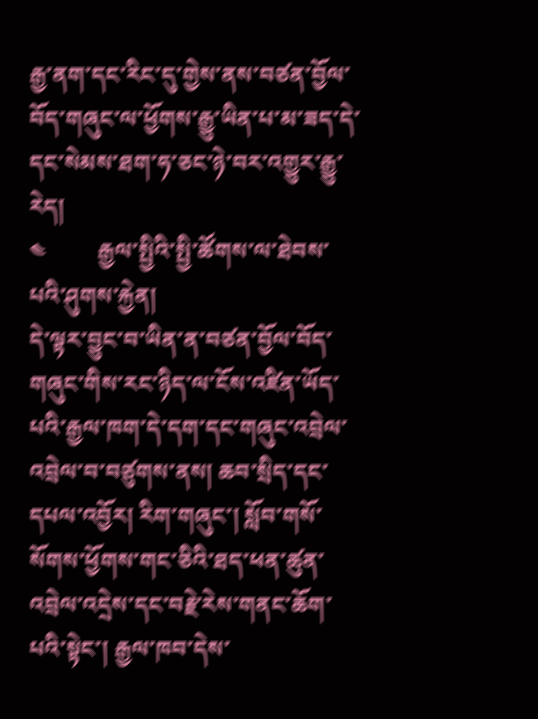རྒྱ་ནག་དང་རིང་དུ་གྱེས་ནས་བཙན་བྱོལ་བོད་གཞུང་ལ་ཕྱོགས་རྒྱུ་ཡིན་པ་མ་ཟད་དེ་དང་སེམས་ཐག་ཧ་ཅང་ཉེ་བར་འགྱུར་རྒྱུ་རེད།
༤         རྒྱལ་སྤྱིའི་སྤྱི་ཚོགས་ལ་ཐེབས་པའི་ཤུགས་རྐྱེན།
དེ་ལྟར་བྱུང་བ་ཡིན་ན་བཙན་བྱོལ་བོད་གཞུང་གིས་རང་ཉིད་ལ་ངོས་འཛིན་ཡོད་པའི་རྒྱལ་ཁག་དེ་དག་དང་གཞུང་འབྲེལ་འབྲེལ་བ་བཙུགས་ནས། ཆབ་སྲིད་དང་དཔལ་འབྱོར། རིག་གཞུང་། སློབ་གསོ་སོགས་ཕྱོགས་གང་ཅིའི་ཐད་ཕན་ཚུན་འབྲེལ་འདྲེས་དང་བརྗེ་རེས་གནང་ཆོག་པའི་སྟེང་། རྒྱལ་ཁབ་དེས་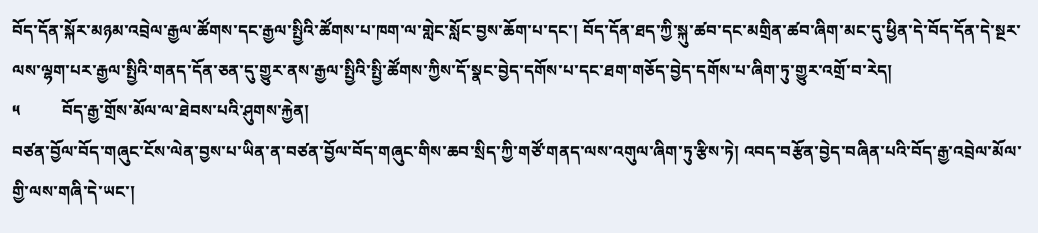བོད་དོན་སྐོར་མཉམ་འབྲེལ་རྒྱལ་ཚོགས་དང་རྒྱལ་སྤྱིའི་ཚོགས་པ་ཁག་ལ་གླེང་སློང་བྱས་ཆོག་པ་དང་། བོད་དོན་ཐད་ཀྱི་སྐུ་ཚབ་དང་མགྲིན་ཚབ་ཞིག་མང་དུ་ཕྱིན་དེ་བོད་དོན་དེ་སྔར་ལས་ལྷག་པར་རྒྱལ་སྤྱིའི་གནད་དོན་ཅན་དུ་གྱུར་ནས་རྒྱལ་སྤྱིའི་སྤྱི་ཚོགས་ཀྱིས་དོ་སྣང་བྱེད་དགོས་པ་དང་ཐག་གཅོད་བྱེད་དགོས་པ་ཞིག་ཏུ་གྱུར་འགྲོ་བ་རེད།
༥          བོད་རྒྱ་གྲོས་མོལ་ལ་ཐེབས་པའི་ཤུགས་རྐྱེན།
བཙན་བྱོལ་བོད་གཞུང་ངོས་ལེན་བྱས་པ་ཡིན་ན་བཙན་བྱོལ་བོད་གཞུང་གིས་ཆབ་སྲིད་ཀྱི་གཙོ་གནད་ལས་འགུལ་ཞིག་ཏུ་རྩིས་ཏེ། འབད་བརྩོན་བྱེད་བཞིན་པའི་བོད་རྒྱ་འབྲེལ་མོལ་གྱི་ལས་གཞི་དེ་ཡང་།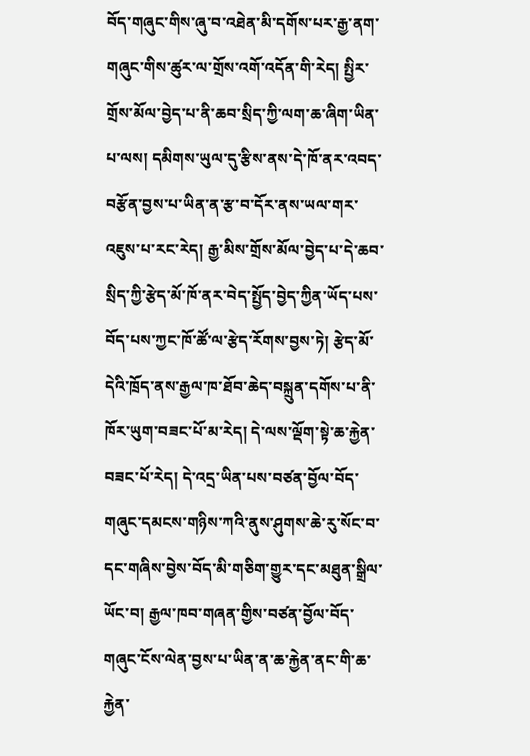བོད་གཞུང་གིས་ཞུ་བ་འཐེན་མི་དགོས་པར་རྒྱ་ནག་གཞུང་གིས་ཚུར་ལ་གྲོས་འགོ་འདོན་གི་རེད། སྤྱིར་གྲོས་མོལ་བྱེད་པ་ནི་ཆབ་སྲིད་ཀྱི་ལག་ཆ་ཞིག་ཡིན་པ་ལས། དམིགས་ཡུལ་དུ་རྩིས་ནས་དེ་ཁོ་ནར་འབད་བརྩོན་བྱས་པ་ཡིན་ན་རྩ་བ་དོར་ནས་ཡལ་གར་འཇུས་པ་རང་རེད། རྒྱ་མིས་གྲོས་མོལ་བྱེད་པ་དེ་ཆབ་སྲིད་ཀྱི་རྩེད་མོ་ཁོ་ནར་བེད་སྤྱོད་བྱེད་ཀྱིན་ཡོད་པས་བོད་པས་ཀྱང་ཁོ་ཚོ་ལ་རྩེད་རོགས་བྱས་ཏེ། རྩེད་མོ་དེའི་ཁྲོད་ནས་རྒྱལ་ཁ་ཐོབ་ཆེད་བསྐྲུན་དགོས་པ་ནི་ཁོར་ཡུག་བཟང་པོ་མ་རེད། དེ་ལས་ལྡོག་སྟེ་ཆ་རྐྱེན་བཟང་པོ་རེད། དེ་འདྲ་ཡིན་པས་བཙན་བྱོལ་བོད་གཞུང་དམངས་གཉིས་ཀའི་ནུས་ཤུགས་ཆེ་རུ་སོང་བ་དང་གཞིས་བྱེས་བོད་མི་གཅིག་གྱུར་དང་མཐུན་སྒྲིལ་ཡོང་བ། རྒྱལ་ཁབ་གཞན་གྱིས་བཙན་བྱོལ་བོད་གཞུང་ངོས་ལེན་བྱས་པ་ཡིན་ན་ཆ་རྐྱེན་ནང་གི་ཆ་རྐྱེན་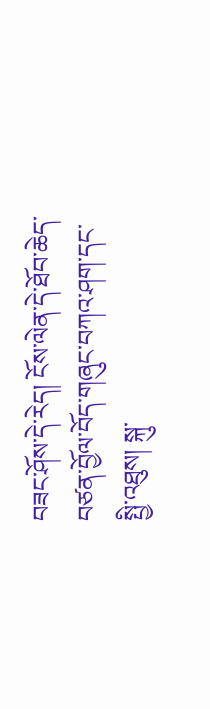བཟང་ཤོས་དེ་རེད། ངོས་ལེན་དེ་ཐོབ་ཆེད་བཙན་བྱོལ་བོད་གཞུང་བཀའ་ཤག་དང་སྤྱི་འཐུས། སྐུ་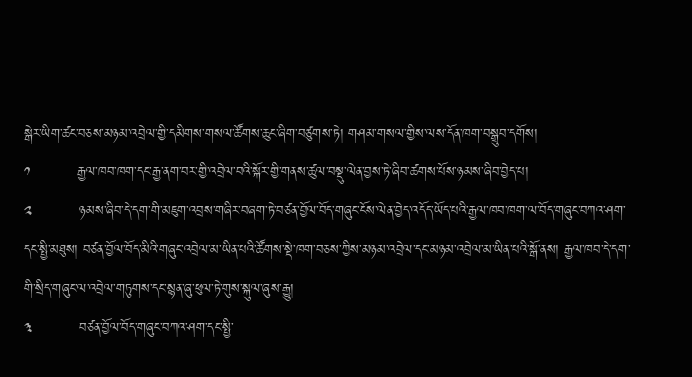སྒེར་ཡིག་ཚང་བཅས་མཉམ་འབྲེལ་གྱི་དམིགས་གསལ་ཚོགས་ཆུང་ཞིག་བཙུགས་ཏེ། གཤམ་གསལ་གྱིས་ལས་དོན་ཁག་བསྒྲུབ་དགོས།
༡          རྒྱལ་ཁབ་ཁག་དང་རྒྱ་ནག་བར་གྱི་འབྲེལ་བའི་སྐོར་གྱི་གནས་ཚུལ་བསྡུ་ལེན་བྱས་ཏེ་ཞིབ་ཚགས་པོས་ཉམས་ཞིབ་བྱེད་པ།
༢          ཉམས་ཞིབ་དེ་དག་གི་མཇུག་འབྲས་གཞིར་བཞག་ཏེ་བཙན་བྱོལ་བོད་གཞུང་ངོས་ལེན་བྱེད་འདོད་ཡོད་པའི་རྒྱལ་ཁབ་ཁག་ལ་བོད་གཞུང་བཀའ་ཤག་དང་སྤྱི་མཐུས། བཙན་བྱོལ་བོད་མིའི་གཞུང་འབྲེལ་མ་ཡིན་པའི་ཚོགས་སྡེ་ཁག་བཅས་ཀྱིས་མཉམ་འབྲེལ་དང་མཉམ་འབྲེལ་མ་ཡིན་པའི་སྒོ་ནས། རྒྱལ་ཁབ་དེ་དག་གི་སྲིད་གཞུང་ལ་འབྲེལ་གཏུགས་དང་སྙན་ཞུ་ཕུལ་ཏེ་གུས་སྐུལ་ཞུས་རྒྱུ།
༣          བཙན་བྱོལ་བོད་གཞུང་བཀའ་ཤག་དང་སྤྱི་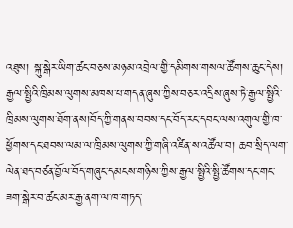འཐུས། སྐུ་སྒེར་ཡིག་ཚང་བཅས་མཉམ་འབྲེལ་གྱི་དམིགས་གསལ་ཚོགས་ཆུང་དེས། རྒྱལ་སྤྱིའི་ཁྲིམས་ལུགས་མཁས་པ་གདན་ཞུས་ཀྱིས་བཅར་འདྲིས་ཞུས་ཏེ་རྒྱལ་སྤྱིའི་ཁྲིམས་ལུགས་ཐོག་ནས།བོད་ཀྱི་གནས་བབས་དང་བོད་རང་དབང་ལས་འགུལ་གྱི་ཁ་ཕྱོགས་དང་ཐབས་ལམ་ལ་ཁྲིམས་ལུགས་ཀྱི་གཞི་འཛིན་ས་འཚོལ་བ། ཆབ་སྲིད་ལག་ལེན་ཐད་བཙན་བྱོལ་བོད་གཞུང་དམངས་གཉིས་ཀྱིས་རྒྱལ་སྤྱིའི་སྤྱི་ཚོགས་དང་གང་ཟག་སྒེར་བ་ཚང་མར་རྒྱ་ནག་ལ་ཁ་གཏད་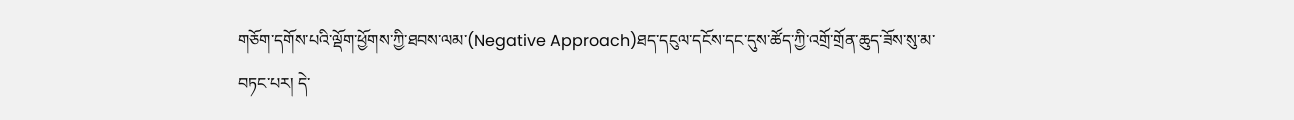གཅོག་དགོས་པའི་ལྡོག་ཕྱོགས་ཀྱི་ཐབས་ལམ་(Negative Approach)ཐད་དངུལ་དངོས་དང་དུས་ཚོད་ཀྱི་འགྲོ་གྲོན་ཆུད་ཟོས་སུ་མ་བཏང་པར། དེ་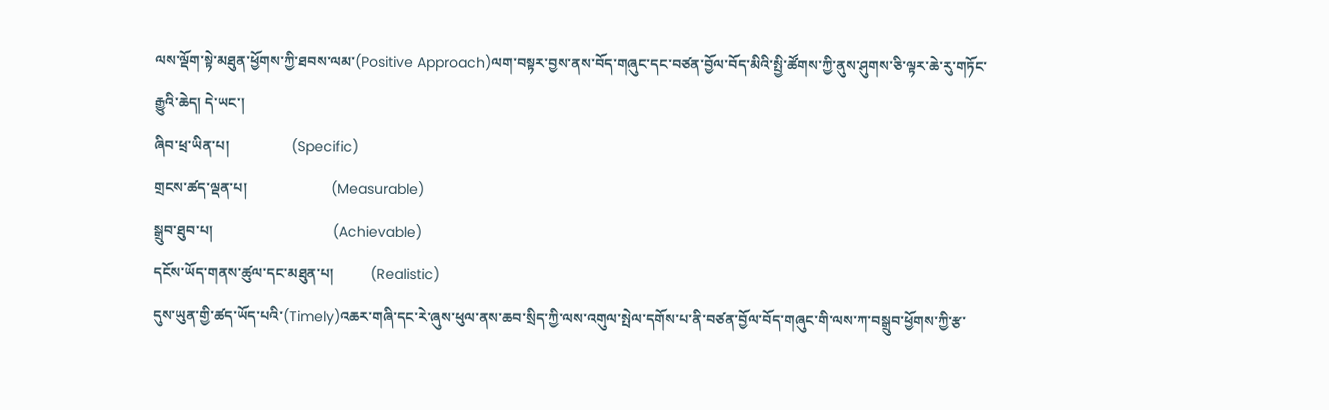ལས་ལྡོག་སྟེ་མཐུན་ཕྱོགས་ཀྱི་ཐབས་ལམ་(Positive Approach)ལག་བསྟར་བྱས་ནས་བོད་གཞུང་དང་བཙན་བྱོལ་བོད་མིའི་སྤྱི་ཚོགས་ཀྱི་ནུས་ཤུགས་ཅི་ལྟར་ཆེ་རུ་གཏོང་རྒྱུའི་ཆེད། དེ་ཡང་།
ཞིབ་ཕྲ་ཡིན་པ།                 (Specific)
གྲངས་ཚད་ལྡན་པ།                       (Measurable)
སྒྲུབ་ཐུབ་པ།                                 (Achievable)
དངོས་ཡོད་གནས་ཚུལ་དང་མཐུན་པ།          (Realistic)
དུས་ཡུན་གྱི་ཚད་ཡོད་པའི་(Timely)འཆར་གཞི་དང་རེ་ཞུས་ཕུལ་ནས་ཆབ་སྲིད་ཀྱི་ལས་འགུལ་སྤེལ་དགོས་པ་ནི་བཙན་བྱོལ་བོད་གཞུང་གི་ལས་ཀ་བསྒྲུབ་ཕྱོགས་ཀྱི་རྩ་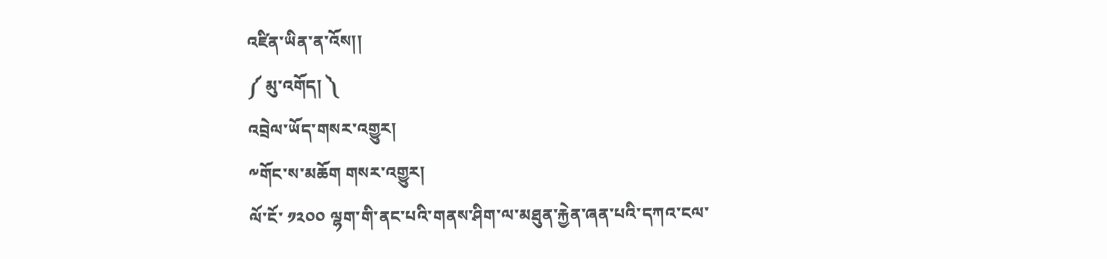འཛིན་ཡིན་ན་འོས།།
༼ མུ་འགོད། ༽
འབྲེལ་ཡོད་གསར་འགྱུར།
༸གོང་ས་མཆོག གསར་འགྱུར།
ལོ་ངོ་ ༡༢༠༠ ལྷག་གི་ནང་པའི་གནས་ཤིག་ལ་མཐུན་རྐྱེན་ཞན་པའི་དཀའ་ངལ་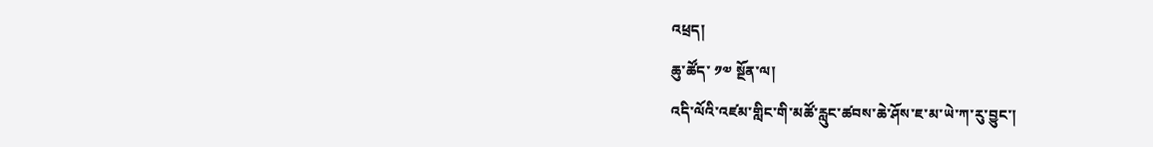འཕྲད།
ཆུ་ཚོད་ ༡༧ སྔོན་ལ།
འདི་ལོའི་འཛམ་གླིང་གི་མཚོ་རླུང་ཚབས་ཆེ་ཤོས་ཇ་མ་ཡེ་ཀ་རུ་བྱུང་།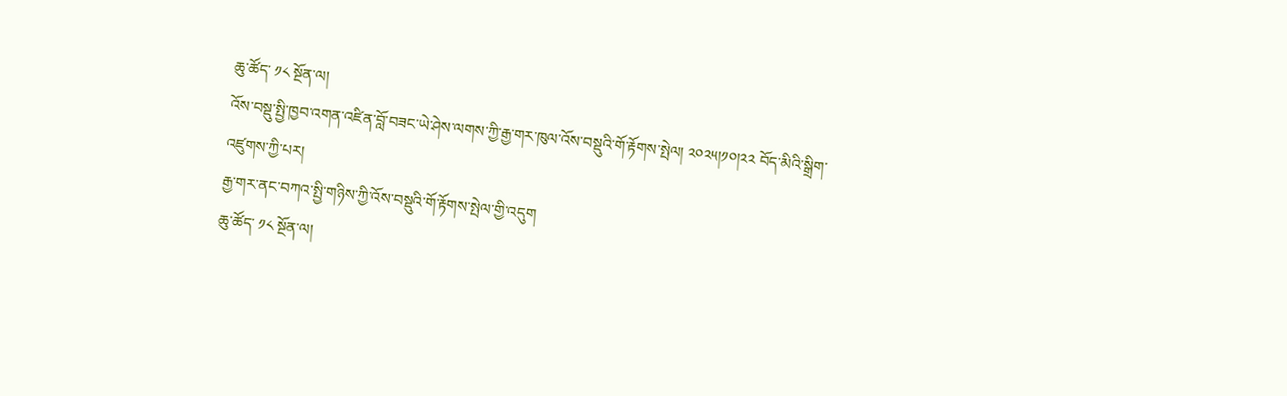ཆུ་ཚོད་ ༡༨ སྔོན་ལ།
འོས་བསྡུ་སྤྱི་ཁྱབ་འགན་འཛིན་བློ་བཟང་ཡེ་ཤེས་ལགས་ཀྱི་རྒྱ་གར་ཁུལ་འོས་བསྡུའི་གོ་རྟོགས་སྤེལ། ༢༠༢༥།༡༠།༢༢ བོད་མིའི་སྒྲིག་འཛུགས་ཀྱི་པར།
རྒྱ་གར་ནང་བཀའ་སྤྱི་གཉིས་ཀྱི་འོས་བསྡུའི་གོ་རྟོགས་སྤེལ་གྱི་འདུག
ཆུ་ཚོད་ ༡༨ སྔོན་ལ།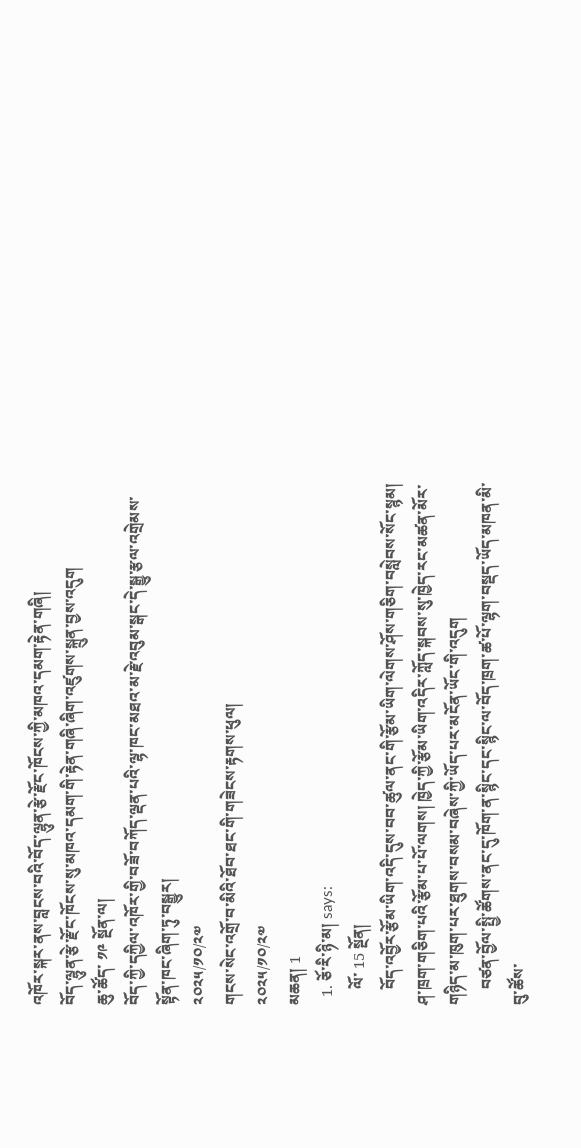འཁོར་སྐར་ནས་བླངས་བའི་བོད་ལྷུན་རྩེ་རྫོང་ཁོངས་ཀྱི་མཁའ་དམག་རྟེན་གཞི།
བོད་ལྷུན་རྩེ་རྫོང་ཁོངས་སུ་མཁའ་དམག་གི་རྟེན་གཞི་ཞིག་འཛུགས་སྐྲུན་བྱས་འདུག
ཆུ་ཚོད་ ༡༩ སྔོན་ལ།
བོད་ཀྱི་དཀྱིལ་འཁོར་གྱི་བཟོ་བཀོད་ལྡན་པའི་ལྷ་ཁང་མཐའ་མ་རྗེ་འབུམ་སྒང་དེ་སྒྱུ་རྩལ་འགྲེམས་སྟོན་ཁང་ཞིག་ཏུ་བསྒྱུར།
༢༠༢༥/༡༠/༢༧
གངས་སེང་འགྲོ་བ་མིའི་ཐོབ་ཐང་གི་གཟེངས་རྟགས་ཕུལ།
༢༠༢༥/༡༠/༢༧
མཆན། 1
  1. ཅོ་རི་ཉི་མ། says:
    ལོ་ 15 སྔོན།
    བོད་འབྱོར་རྩོམ་ཡིག་འདི་དུས་བབ་ཚུལ་ནང་གི་རྩོམ་ཡིག་ལེགས་ཤོས་གཅིག་བསླེབས་སོང་སྙམ། ཤ་ཁྲག་གཅིག་པའི་རྩོམ་པ་པོ་ལགས། ཁྱེད་ཀྱི་རྩོམ་ཡིག་འདིར་ཀློད་སྐབས་སུ་ཁྱེད་རང་མཚན་མོར་གཉིད་མ་ཁུག་པར་ཐུགས་བསམ་བཞེས་ཀྱི་ཡོད་པར་མངོན་ཡོང་གི་འདུག
    བཙན་བྱོལ་སྤྱི་ཚོགས་ནང་དུ་ཁོག་ན་སྙིང་དང་སྙིང་ལ་བོད་ཁྲག་ཚ་པོ་ལྷག་བསྡད་ཡོད་མཁན་མི་བུ་ཚོས་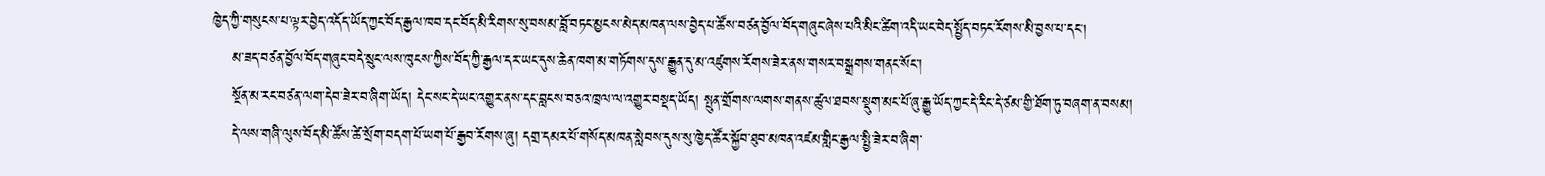ཁྱེད་ཀྱི་གསུངས་པ་ལྟར་བྱེད་འདོད་ཡོད་ཀྱང་བོད་རྒྱལ་ཁབ་དང་བོད་མི་རིགས་སུ་བསམ་བློ་བཏང་མྱངས་མེད་མཁན་ལས་བྱེད་པ་ཚོས་བཙན་བྱོལ་བོད་གཞུང་ཞེས་པའི་མིང་ཚིག་འདི་ཡང་བེད་སྤྱོད་བཏང་རོགས་མི་བྱས་པ་དང།
    མ་ཟད་བཙན་བྱོལ་བོད་གཞུང་བདེ་སྲུང་ལས་ཁུངས་ཀྱིས་བོད་ཀྱི་རྒྱལ་དར་ཡང་དུས་ཆེན་ཁག་མ་གཏོགས་དུས་རྒྱུན་དུ་མ་འཛུགས་རོགས་ཟེར་ནས་གསར་བསྒྲགས་གནང་སོང་།
    སྔོན་མ་རང་བཙན་ལག་དེབ་ཟེར་བ་ཞིག་ཡོད། དེང་སང་དེ་ཡང་འགྱུར་ནས་དང་བླངས་བཅའ་ཁྲལ་ལ་འགྱུར་བསྡད་ཡོད། སྤུན་གྲོགས་ལགས་གནས་ཚུལ་ཐབས་སྡུག་མང་པོ་ཞུ་རྒྱུ་ཡོད་ཀྱང་དེ་རིང་དེ་ཙམ་གྱི་ཐོག་ཏུ་བཞག་ན་བསམ།
    དེ་ལས་གཞི་ལུས་བོད་མི་ཚོས་ཚེ་སྲོག་བདག་པོ་ཡག་པོ་རྒྱབ་རོགས་ཞུ། དགྲ་དམར་པོ་གསོད་མཁན་སླེབས་དུས་སུ་ཁྱེད་ཚོར་སྐྱོབ་ཐུབ་མཁན་འཛམ་གླིང་རྒྱལ་སྤྱི་ཟེར་བ་ཞིག་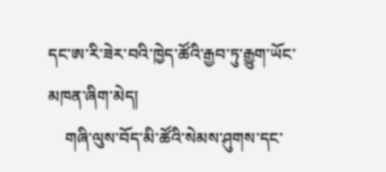དང་ཨ་རི་ཟེར་བའི་ཁྱེད་ཚོའི་རྒྱབ་ཏུ་རྒྱུག་ཡོང་མཁན་ཞིག་མེད།
    གཞི་ལུས་བོད་མི་ཚོའི་སེམས་ཤུགས་དང་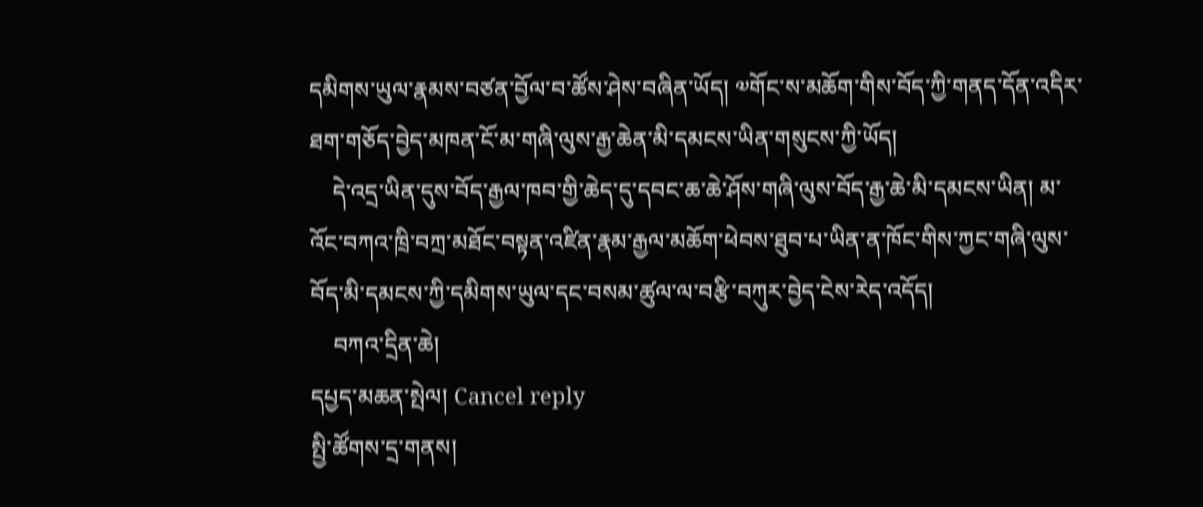དམིགས་ཡུལ་རྣམས་བཙན་བྱོལ་བ་ཚོས་ཤེས་བཞིན་ཡོད། ༧གོང་ས་མཆོག་གིས་བོད་ཀྱི་གནད་དོན་འདིར་ཐག་གཅོད་བྱེད་མཁན་ངོ་མ་གཞི་ལུས་རྒྱ་ཆེན་མི་དམངས་ཡིན་གསུངས་ཀྱི་ཡོད།
    དེ་འདྲ་ཡིན་དུས་བོད་རྒྱལ་ཁབ་གྱི་ཆེད་དུ་དབང་ཆ་ཆེ་ཤོས་གཞི་ལུས་བོད་རྒྱ་ཆེ་མི་དམངས་ཡིན། མ་འོང་བཀའ་ཁྲི་བཀྲ་མཐོང་བསྟན་འཛིན་རྣམ་རྒྱལ་མཆོག་ཕེབས་ཐུབ་པ་ཡིན་ན་ཁོང་གིས་ཀྱང་གཞི་ལུས་བོད་མི་དམངས་ཀྱི་དམིགས་ཡུལ་དང་བསམ་ཚུལ་ལ་བརྩི་བཀུར་བྱེད་ངེས་རེད་འདོད།
    བཀའ་དྲིན་ཆེ།
དཔྱད་མཆན་སྤེལ། Cancel reply
སྤྱི་ཚོགས་དྲ་གནས།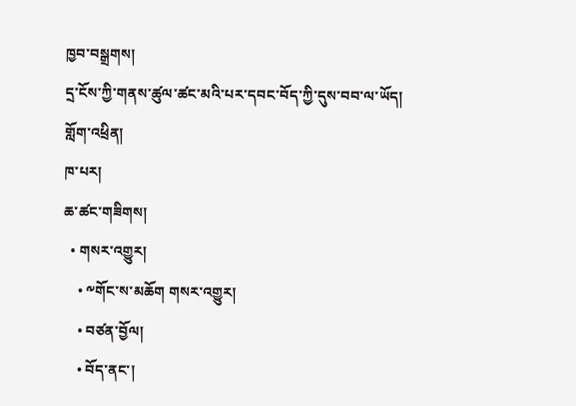ཁྱབ་བསྒྲགས།
དྲ་ངོས་ཀྱི་གནས་ཚུལ་ཚང་མའི་པར་དབང་བོད་ཀྱི་དུས་བབ་ལ་ཡོད།
གློག་འཕྲིན།
ཁ་པར།
ཆ་ཚང་གཟིགས།
  • གསར་འགྱུར།
    • ༸གོང་ས་མཆོག གསར་འགྱུར།
    • བཙན་བྱོལ།
    • བོད་ནང་།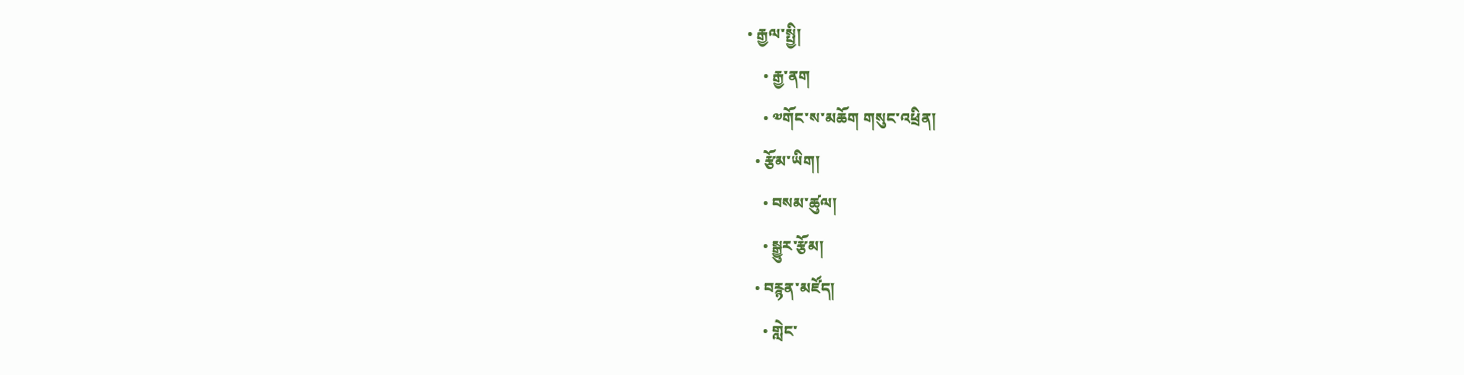• རྒྱལ་སྤྱི།
    • རྒྱ་ནག
    • ༧གོང་ས་མཆོག གསུང་འཕྲིན།
  • རྩོམ་ཡིག།
    • བསམ་ཚུལ།
    • སྒྱུར་རྩོམ།
  • བརྙན་མཛོད།
    • གླེང་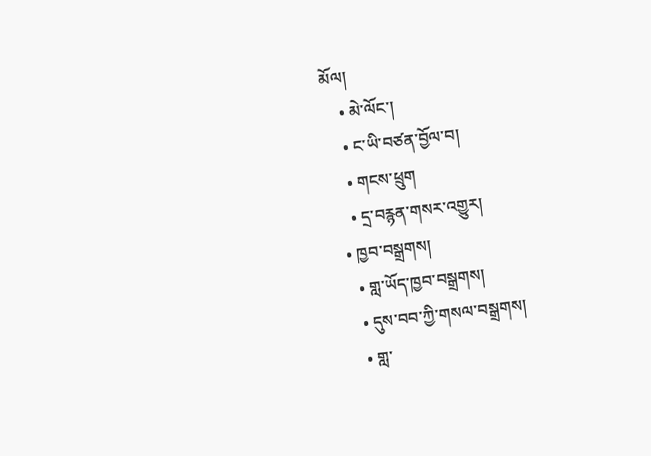མོལ།
    • མེ་ལོང་།
    • ང་ཡི་བཙན་བྱོལ་བ།
    • གངས་ཕྲུག
    • དྲ་བརྙན་གསར་འགྱུར།
  • ཁྱབ་བསྒྲགས།
    • གླ་ཡོད་ཁྱབ་བསྒྲགས།
    • དུས་བབ་ཀྱི་གསལ་བསྒྲགས།
    • གླ་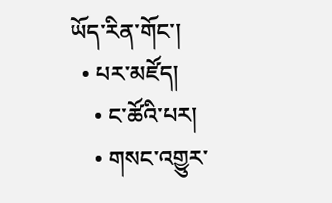ཡོད་རིན་གོང་།
  • པར་མཛོད།
    • ང་ཚོའི་པར།
    • གསང་འགྱུར་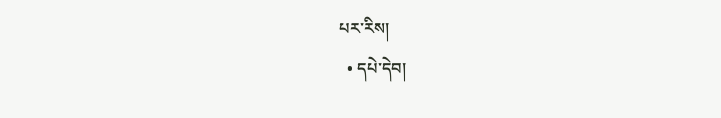པར་རིས།
  • དཔེ་དེབ།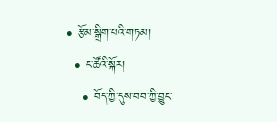• རྩོམ་སྒྲིག་པའི་གཏམ།
  • ང་ཚོའི་སྐོར།
    • བོད་ཀྱི་དུས་བབ་ཀྱི་བྱུང་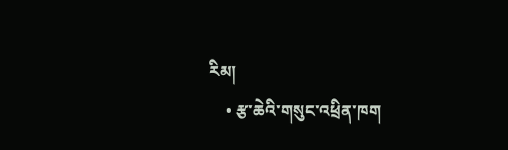རིམ།
    • རྩ་ཆེའི་གསུང་འཕྲིན་ཁག